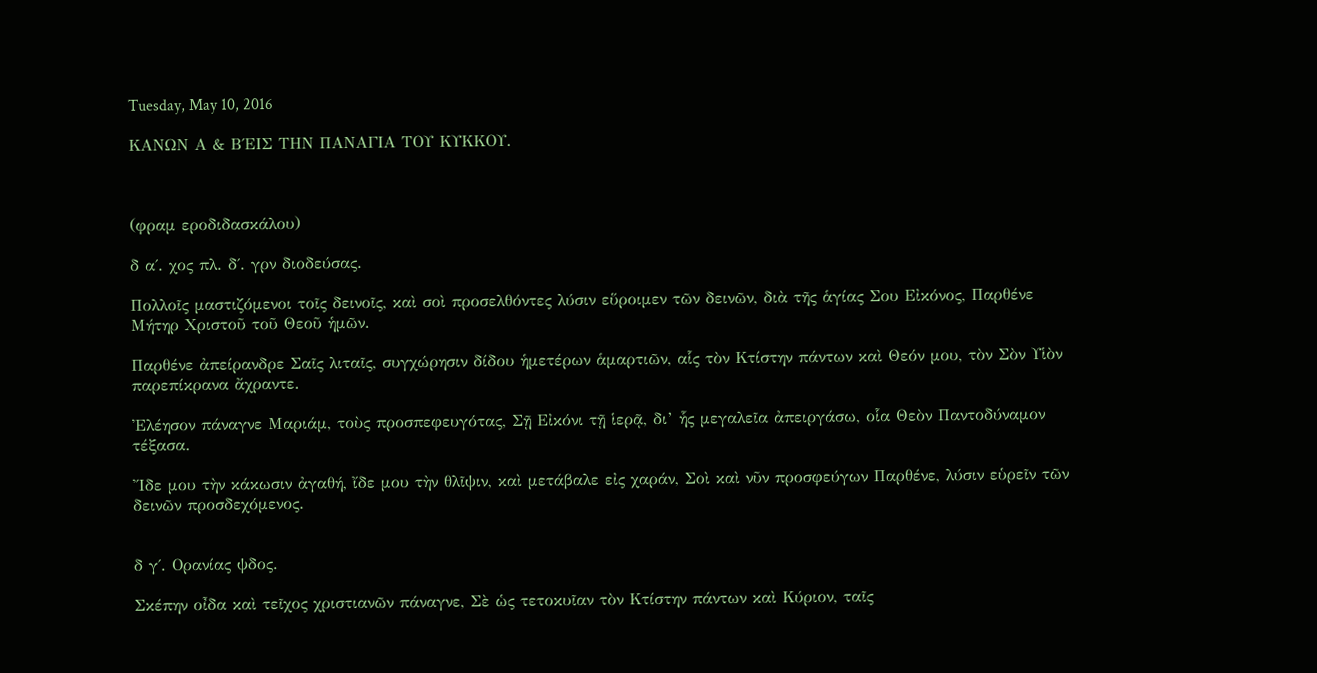Tuesday, May 10, 2016

ΚΑΝΩΝ Α & Β΄ΕΙΣ ΤΗΝ ΠΑΝΑΓΙΑ ΤΟΥ ΚΥΚΚΟΥ.



(φραμ εροδιδασκάλου)

δ α΄. χος πλ. δ΄. γρν διοδεύσας.

Πολλοῖς μαστιζόμενοι τοῖς δεινοῖς, καὶ σοὶ προσελθόντες λύσιν εὕροιμεν τῶν δεινῶν, διὰ τῆς ἁγίας Σου Εἰκόνος, Παρθένε Μήτηρ Χριστοῦ τοῦ Θεοῦ ἡμῶν.

Παρθένε ἀπείρανδρε Σαῖς λιταῖς, συγχώρησιν δίδου ἡμετέρων ἁμαρτιῶν, αἷς τὸν Κτίστην πάντων καὶ Θεόν μου, τὸν Σὸν Υἱὸν παρεπίκρανα ἄχραντε.

Ἐλέησον πάναγνε Μαριάμ, τοὺς προσπεφευγότας, Σῇ Εἰκόνι τῇ ἱερᾷ, δι’ ἧς μεγαλεῖα ἀπειργάσω, οἷα Θεὸν Παντοδύναμον τέξασα.

Ἴδε μου τὴν κάκωσιν ἀγαθή, ἴδε μου τὴν θλῖψιν, καὶ μετάβαλε εἰς χαράν, Σοὶ καὶ νῦν προσφεύγων Παρθένε, λύσιν εὑρεῖν τῶν δεινῶν προσδεχόμενος.


δ γ΄. Ορανίας ψδος.

Σκέπην οἶδα καὶ τεῖχος χριστιανῶν πάναγνε, Σὲ ὡς τετοκυῖαν τὸν Κτίστην πάντων καὶ Κύριον, ταῖς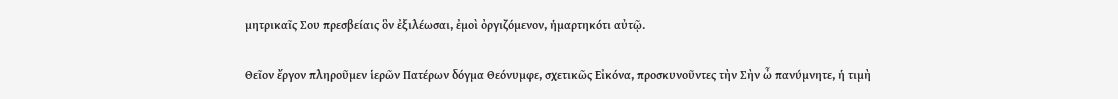μητρικαῖς Σου πρεσβείαις ὃν ἐξιλέωσαι, ἐμοὶ ὀργιζόμενον, ἡμαρτηκότι αὐτῷ.

Θεῖον ἔργον πληροῦμεν ἱερῶν Πατέρων δόγμα Θεόνυμφε, σχετικῶς Εἰκόνα, προσκυνοῦντες τὴν Σὴν ὦ πανύμνητε, ἡ τιμὴ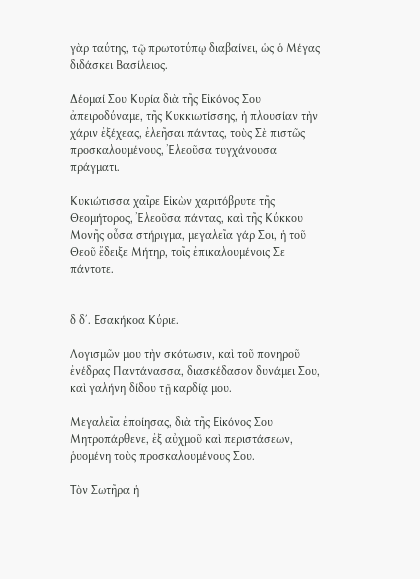γὰρ ταύτης, τῷ πρωτοτύπῳ διαβαίνει, ὡς ὁ Μέγας διδάσκει Βασίλειος.

Δέομαί Σου Κυρία διὰ τῆς Εἰκόνος Σου ἀπειροδύναμε, τῆς Κυκκιωτίσσης, ἡ πλουσίαν τὴν χάριν ἐξέχεας, ἐλεῆσαι πάντας, τοὺς Σὲ πιστῶς προσκαλουμένους, Ἐλεοῦσα τυγχάνουσα πράγματι.

Κυκιώτισσα χαῖρε Εἰκὼν χαριτόβρυτε τῆς Θεομήτορος, Ἐλεοῦσα πάντας, καὶ τῆς Κύκκου Μονῆς οὖσα στήριγμα, μεγαλεῖα γάρ Σοι, ἡ τοῦ Θεοῦ ἔδειξε Μήτηρ, τοῖς ἐπικαλουμένοις Σε πάντοτε.


δ δ΄. Εσακήκοα Κύριε.

Λογισμῶν μου τὴν σκότωσιν, καὶ τοῦ πονηροῦ ἐνέδρας Παντάνασσα, διασκέδασον δυνάμει Σου, καὶ γαλήνη δίδου τῇ καρδίᾳ μου.

Μεγαλεῖα ἐποίησας, διὰ τῆς Εἰκόνος Σου Μητροπάρθενε, ἐξ αὐχμοῦ καὶ περιστάσεων, ῥυομένη τοὺς προσκαλουμένους Σου.

Τὸν Σωτῆρα ἡ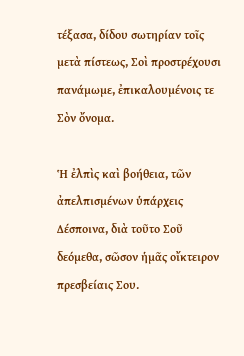τέξασα, δίδου σωτηρίαν τοῖς μετὰ πίστεως, Σοὶ προστρέχουσι πανάμωμε, ἐπικαλουμένοις τε Σὸν ὄνομα.

Ἡ ἐλπὶς καὶ βοήθεια, τῶν ἀπελπισμένων ὑπάρχεις Δέσποινα, διὰ τοῦτο Σοῦ δεόμεθα, σῶσον ἡμᾶς οἴκτειρον πρεσβείαις Σου.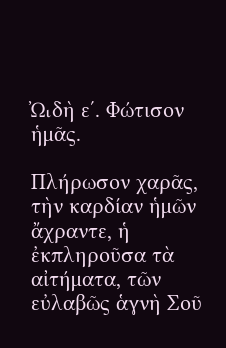ᾨδὴ ε΄. Φώτισον ἡμᾶς.

Πλήρωσον χαρᾶς, τὴν καρδίαν ἡμῶν ἄχραντε, ἡ ἐκπληροῦσα τὰ αἰτήματα, τῶν εὐλαβῶς ἁγνὴ Σοῦ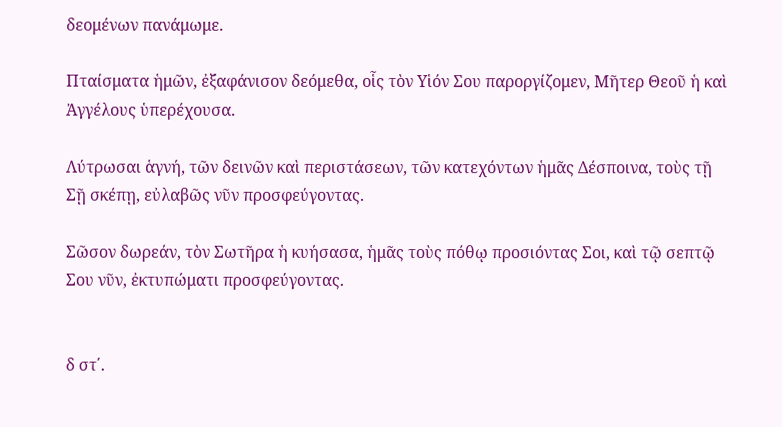δεομένων πανάμωμε.

Πταίσματα ἡμῶν, ἐξαφάνισον δεόμεθα, οἷς τὸν Υἱόν Σου παροργίζομεν, Μῆτερ Θεοῦ ἡ καὶ Ἀγγέλους ὑπερέχουσα.

Λύτρωσαι ἁγνή, τῶν δεινῶν καὶ περιστάσεων, τῶν κατεχόντων ἡμᾶς Δέσποινα, τοὺς τῇ Σῇ σκέπῃ, εὐλαβῶς νῦν προσφεύγοντας.

Σῶσον δωρεάν, τὸν Σωτῆρα ἡ κυήσασα, ἡμᾶς τοὺς πόθῳ προσιόντας Σοι, καὶ τῷ σεπτῷ Σου νῦν, ἐκτυπώματι προσφεύγοντας.


δ στ΄.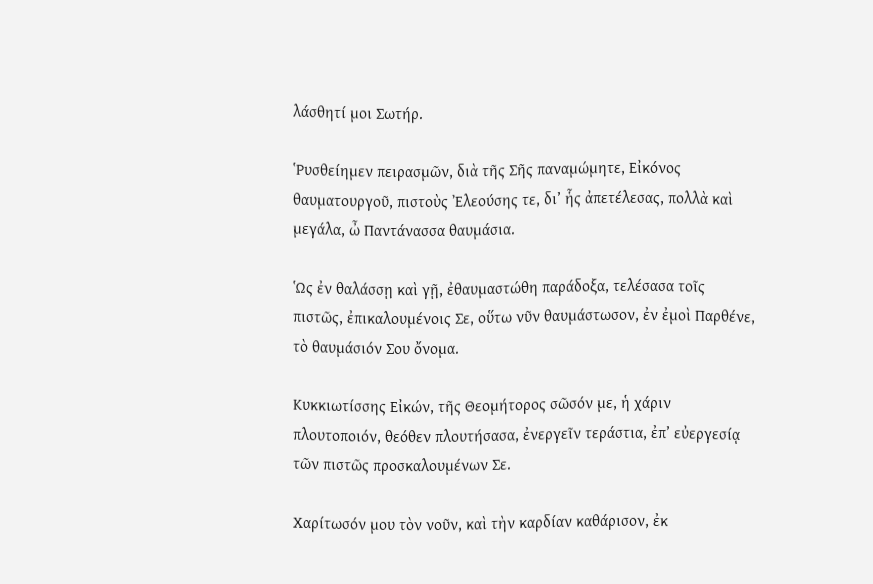λάσθητί μοι Σωτήρ.

Ῥυσθείημεν πειρασμῶν, διὰ τῆς Σῆς παναμώμητε, Εἰκόνος θαυματουργοῦ, πιστοὺς Ἐλεούσης τε, δι’ ἧς ἀπετέλεσας, πολλὰ καὶ μεγάλα, ὦ Παντάνασσα θαυμάσια.

Ὡς ἐν θαλάσσῃ καὶ γῇ, ἐθαυμαστώθη παράδοξα, τελέσασα τοῖς πιστῶς, ἐπικαλουμένοις Σε, οὕτω νῦν θαυμάστωσον, ἐν ἐμοὶ Παρθένε, τὸ θαυμάσιόν Σου ὄνομα.

Κυκκιωτίσσης Εἰκών, τῆς Θεομήτορος σῶσόν με, ἡ χάριν πλουτοποιόν, θεόθεν πλουτήσασα, ἐνεργεῖν τεράστια, ἐπ’ εὐεργεσίᾳ τῶν πιστῶς προσκαλουμένων Σε.

Χαρίτωσόν μου τὸν νοῦν, καὶ τὴν καρδίαν καθάρισον, ἐκ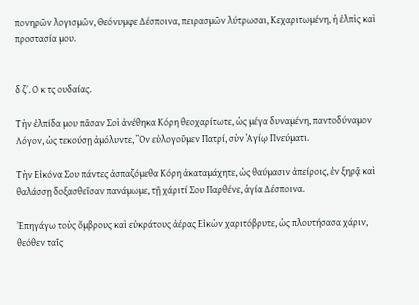πονηρῶν λογισμῶν, Θεόνυμφε Δέσποινα, πειρασμῶν λύτρωσαι, Κεχαριτωμένη, ἡ ἐλπὶς καὶ προστασία μου.


δ ζ΄. Ο κ τς ουδαίας.

Τὴν ἐλπίδα μου πᾶσαν Σοὶ ἀνέθηκα Κόρη θεοχαρίτωτε, ὡς μέγα δυναμένη, παντοδύναμον Λόγον, ὡς τεκούσῃ ἀμόλυντε, Ὃν εὐλογοῦμεν Πατρί, σὺν Ἁγίῳ Πνεύματι.

Τὴν Εἰκόνα Σου πάντες ἀσπαζόμεθα Κόρη ἀκαταμάχητε, ὡς θαύμασιν ἀπείροις, ἐν ξηρᾷ καὶ θαλάσσῃ δοξασθεῖσαν πανάμωμε, τῇ χάριτί Σου Παρθένε, ἁγία Δέσποινα.

Ἐπηγάγω τοὺς ὄμβρους καὶ εὐκράτους ἀέρας Εἰκὼν χαριτόβρυτε, ὡς πλουτήσασα χάριν, θεόθεν ταῖς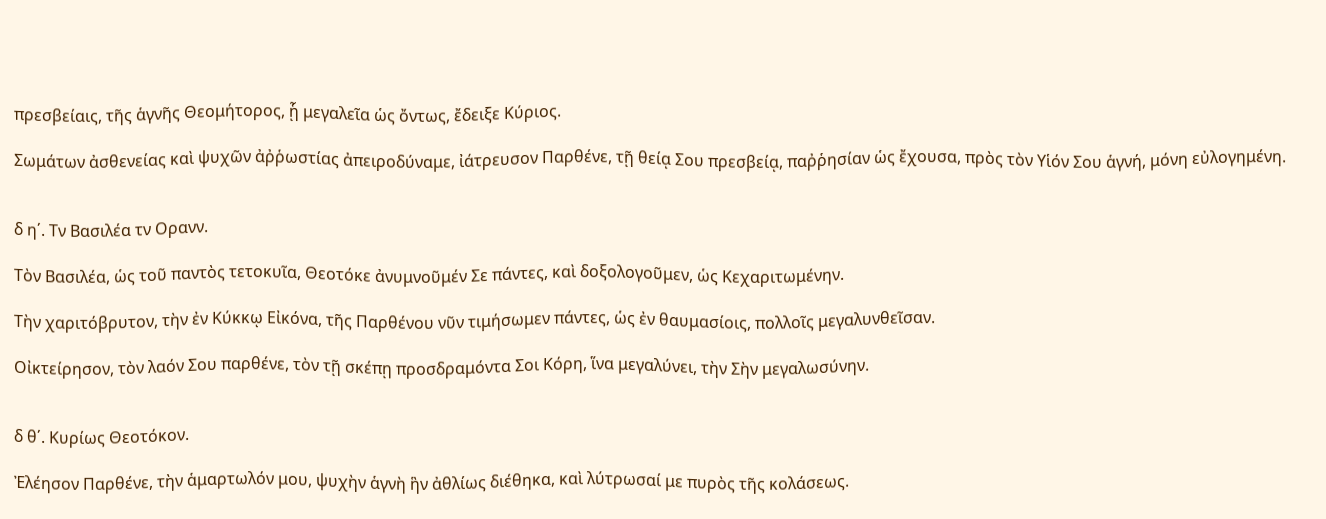πρεσβείαις, τῆς ἁγνῆς Θεομήτορος, ᾗ μεγαλεῖα ὡς ὄντως, ἔδειξε Κύριος.

Σωμάτων ἀσθενείας καὶ ψυχῶν ἀῤῥωστίας ἀπειροδύναμε, ἰάτρευσον Παρθένε, τῇ θείᾳ Σου πρεσβείᾳ, παῤῥησίαν ὡς ἔχουσα, πρὸς τὸν Υἱόν Σου ἁγνή, μόνη εὐλογημένη.


δ η΄. Τν Βασιλέα τν Ορανν.

Τὸν Βασιλέα, ὡς τοῦ παντὸς τετοκυῖα, Θεοτόκε ἀνυμνοῦμέν Σε πάντες, καὶ δοξολογοῦμεν, ὡς Κεχαριτωμένην.

Τὴν χαριτόβρυτον, τὴν ἐν Κύκκῳ Εἰκόνα, τῆς Παρθένου νῦν τιμήσωμεν πάντες, ὡς ἐν θαυμασίοις, πολλοῖς μεγαλυνθεῖσαν.

Οἰκτείρησον, τὸν λαόν Σου παρθένε, τὸν τῇ σκέπῃ προσδραμόντα Σοι Κόρη, ἵνα μεγαλύνει, τὴν Σὴν μεγαλωσύνην.


δ θ΄. Κυρίως Θεοτόκον.

Ἐλέησον Παρθένε, τὴν ἁμαρτωλόν μου, ψυχὴν ἁγνὴ ἣν ἀθλίως διέθηκα, καὶ λύτρωσαί με πυρὸς τῆς κολάσεως.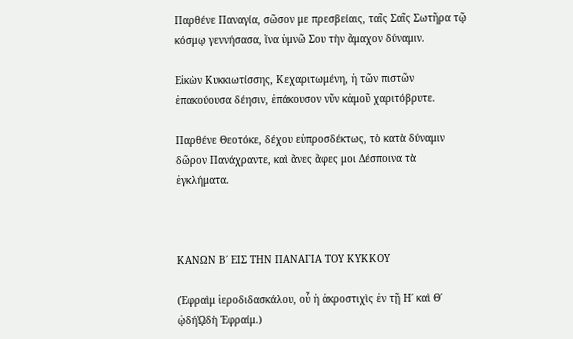Παρθένε Παναγία, σῶσον με πρεσβείαις, ταῖς Σαῖς Σωτῆρα τῷ κόσμῳ γεννήσασα, ἵνα ὑμνῶ Σου τὴν ἄμαχον δύναμιν.

Εἰκὼν Κυκκιωτίσσης, Κεχαριτωμένη, ἡ τῶν πιστῶν ἐπακούουσα δέησιν, ἐπάκουσον νῦν κἀμοῦ χαριτόβρυτε.

Παρθένε Θεοτόκε, δέχου εὐπροσδέκτως, τὸ κατὰ δύναμιν δῶρον Πανάχραντε, καὶ ἄνες ἄφες μοι Δέσποινα τὰ ἐγκλήματα.



ΚΑΝΩΝ Β΄ ΕΙΣ ΤΗΝ ΠΑΝΑΓΙΑ ΤΟΥ ΚΥΚΚΟΥ

(Ἐφραὶμ ἱεροδιδασκάλου, οὗ ἡ ἀκροστιχὶς ἐν τῇ Η΄ καὶ Θ΄ ᾠδήᾨδὴ Ἐφραίμ.)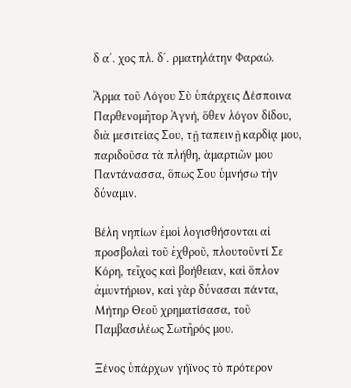δ α΄. χος πλ. δ΄. ρματηλάτην Φαραώ.

Ἅρμα τοῦ Λόγου Σὺ ὑπάρχεις Δέσποινα Παρθενομῆτορ Ἁγνή, ὅθεν λόγον δίδου, διὰ μεσιτείας Σου, τῇ ταπεινῇ καρδίᾳ μου, παριδοῦσα τὰ πλήθη, ἁμαρτιῶν μου Παντάνασσα, ὅπως Σου ὑμνήσω τὴν δύναμιν.

Βέλη νηπίων ἐμοὶ λογισθήσονται αἱ προσβολαὶ τοῦ ἐχθροῦ, πλουτοῦντί Σε Κόρη, τεῖχος καὶ βοήθειαν, καὶ ὅπλον ἀμυντήριον, καὶ γὰρ δύνασαι πάντα, Μήτηρ Θεοῦ χρηματίσασα, τοῦ Παμβασιλέως Σωτῆρός μου.

Ξένος ὑπάρχων γήϊνος τὸ πρότερον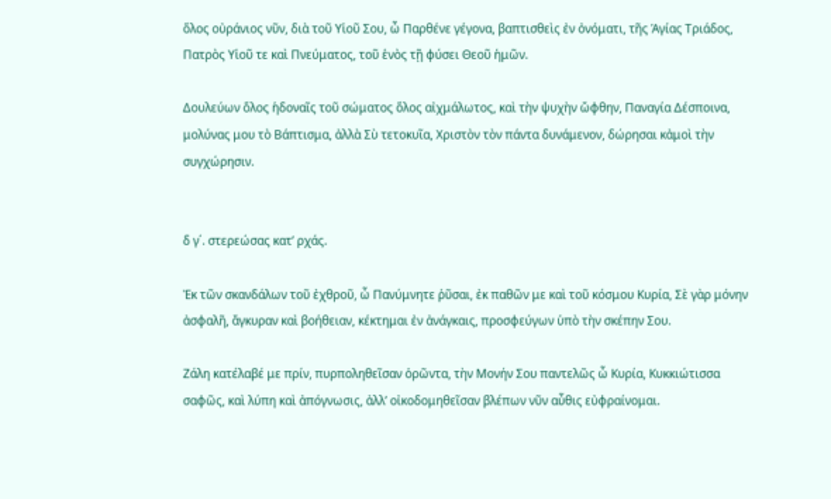ὅλος οὐράνιος νῦν, διὰ τοῦ Υἱοῦ Σου, ὦ Παρθένε γέγονα, βαπτισθεὶς ἐν ὀνόματι, τῆς Ἁγίας Τριάδος, Πατρὸς Υἱοῦ τε καὶ Πνεύματος, τοῦ ἑνὸς τῇ φύσει Θεοῦ ἡμῶν.

Δουλεύων ὅλος ἡδοναῖς τοῦ σώματος ὅλος αἰχμάλωτος, καὶ τὴν ψυχὴν ὤφθην, Παναγία Δέσποινα, μολύνας μου τὸ Βάπτισμα, ἀλλὰ Σὺ τετοκυῖα, Χριστὸν τὸν πάντα δυνάμενον, δώρησαι κἀμοὶ τὴν συγχώρησιν.


δ γ΄. στερεώσας κατ’ ρχάς.

Ἐκ τῶν σκανδάλων τοῦ ἐχθροῦ, ὦ Πανύμνητε ῥῦσαι, ἐκ παθῶν με καὶ τοῦ κόσμου Κυρία, Σὲ γὰρ μόνην ἀσφαλῆ, ἄγκυραν καὶ βοήθειαν, κέκτημαι ἐν ἀνάγκαις, προσφεύγων ὑπὸ τὴν σκέπην Σου.

Ζάλη κατέλαβέ με πρίν, πυρποληθεῖσαν ὁρῶντα, τὴν Μονήν Σου παντελῶς ὦ Κυρία, Κυκκιώτισσα σαφῶς, καὶ λύπη καὶ ἀπόγνωσις, ἀλλ’ οἰκοδομηθεῖσαν βλέπων νῦν αὖθις εὐφραίνομαι.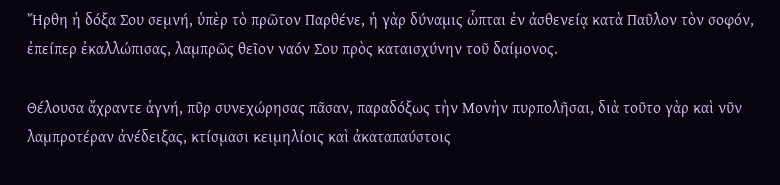Ἤρθη ἡ δόξα Σου σεμνή, ὑπὲρ τὸ πρῶτον Παρθένε, ἡ γὰρ δύναμις ὧπται ἐν ἀσθενείᾳ κατὰ Παῦλον τὸν σοφόν, ἐπείπερ ἐκαλλώπισας, λαμπρῶς θεῖον ναόν Σου πρὸς καταισχύνην τοῦ δαίμονος.

Θέλουσα ἄχραντε ἁγνή, πῦρ συνεχώρησας πᾶσαν, παραδόξως τὴν Μονὴν πυρπολῆσαι, διὰ τοῦτο γὰρ καὶ νῦν λαμπροτέραν ἀνέδειξας, κτίσμασι κειμηλίοις καὶ ἀκαταπαύστοις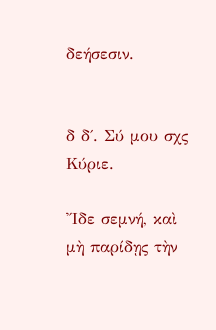δεήσεσιν.


δ δ΄. Σύ μου σχς Κύριε.

Ἴδε σεμνή, καὶ μὴ παρίδῃς τὴν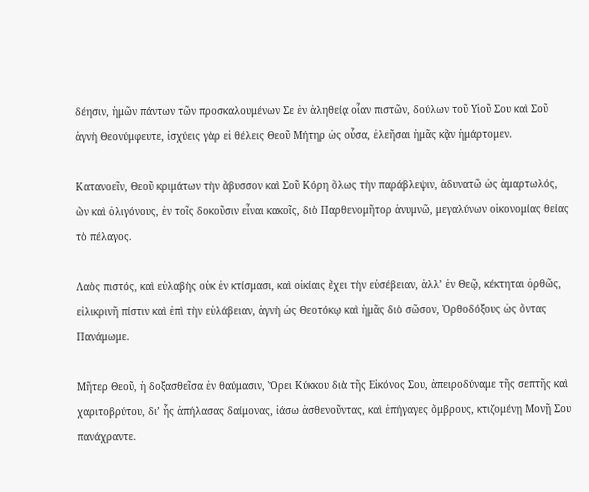δέησιν, ἡμῶν πάντων τῶν προσκαλουμένων Σε ἐν ἀληθείᾳ οἷαν πιστῶν, δούλων τοῦ Υἱοῦ Σου καὶ Σοῦ ἁγνὴ Θεονύμφευτε, ἰσχύεις γὰρ εἰ θέλεις Θεοῦ Μήτηρ ὡς οὖσα, ἐλεῆσαι ἡμᾶς κᾂν ἡμάρτομεν.

Κατανοεῖν, Θεοῦ κριμάτων τὴν ἄβυσσον καὶ Σοῦ Κόρη ὅλως τὴν παράβλεψιν, ἀδυνατῶ ὡς ἁμαρτωλός, ὢν καὶ ὀλιγόνους, ἐν τοῖς δοκοῦσιν εἶναι κακοῖς, διὸ Παρθενομῆτορ ἀνυμνῶ, μεγαλύνων οἰκονομίας θείας τὸ πέλαγος.

Λαὸς πιστός, καὶ εὐλαβὴς οὐκ ἐν κτίσμασι, καὶ οἰκίαις ἔχει τὴν εὐσέβειαν, ἀλλ’ ἐν Θεῷ, κέκτηται ὀρθῶς, εἰλικρινῆ πίστιν καὶ ἐπὶ τὴν εὐλάβειαν, ἁγνὴ ὡς Θεοτόκῳ καὶ ἡμᾶς διὸ σῶσον, Ὀρθοδόξους ὡς ὄντας Πανάμωμε.

Μῆτερ Θεοῦ, ἡ δοξασθεῖσα ἐν θαύμασιν, Ὄρει Κύκκου διὰ τῆς Εἰκόνος Σου, ἀπειροδύναμε τῆς σεπτῆς καὶ χαριτοβρύτου, δι’ ἧς ἀπήλασας δαίμονας, ἰάσω ἀσθενοῦντας, καὶ ἐπήγαγες ὄμβρους, κτιζομένῃ Μονῇ Σου πανάχραντε.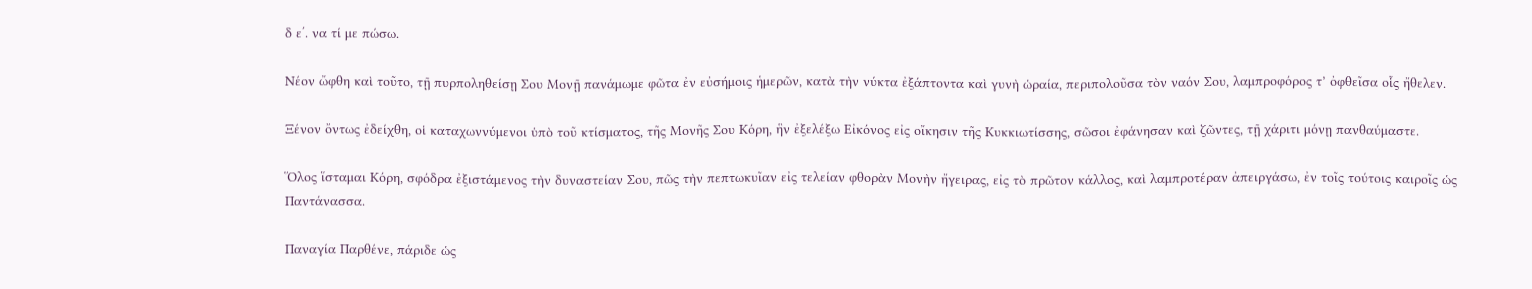δ ε΄. να τί με πώσω.

Νέον ὤφθη καὶ τοῦτο, τῇ πυρποληθείσῃ Σου Μονῇ πανάμωμε φῶτα ἐν εὐσήμοις ἡμερῶν, κατὰ τὴν νύκτα ἐξάπτοντα καὶ γυνὴ ὡραία, περιπολοῦσα τὸν ναόν Σου, λαμπροφόρος τ’ ὀφθεῖσα οἷς ἤθελεν.

Ξένον ὄντως ἐδείχθη, οἱ καταχωννύμενοι ὑπὸ τοῦ κτίσματος, τῆς Μονῆς Σου Κόρη, ἣν ἐξελέξω Εἰκόνος εἰς οἴκησιν τῆς Κυκκιωτίσσης, σῶσοι ἐφάνησαν καὶ ζῶντες, τῇ χάριτι μόνῃ πανθαύμαστε.

Ὅλος ἵσταμαι Κόρη, σφόδρα ἐξιστάμενος τὴν δυναστείαν Σου, πῶς τὴν πεπτωκυῖαν εἰς τελείαν φθορὰν Μονὴν ἤγειρας, εἰς τὸ πρῶτον κάλλος, καὶ λαμπροτέραν ἀπειργάσω, ἐν τοῖς τούτοις καιροῖς ὡς Παντάνασσα.

Παναγία Παρθένε, πάριδε ὡς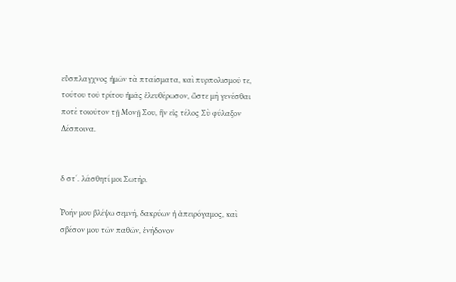εὔσπλαγχνος ἡμῶν τὰ πταίσματα, καὶ πυρπολισμοῦ τε, τούτου τοῦ τρίτου ἡμᾶς ἐλευθέρωσον, ὥστε μὴ γενέσθαι ποτὲ τοιοῦτον τῇ Μονῇ Σου, ἣν εἰς τέλος Σὺ φύλαξον Δέσποινα.


δ στ΄. λάσθητί μοι Σωτήρ.

Ῥοήν μου βλέψω σεμνή, δακρύων ἡ ἀπειρόγαμος, καὶ σβέσον μου τῶν παθῶν, ἐνήδονον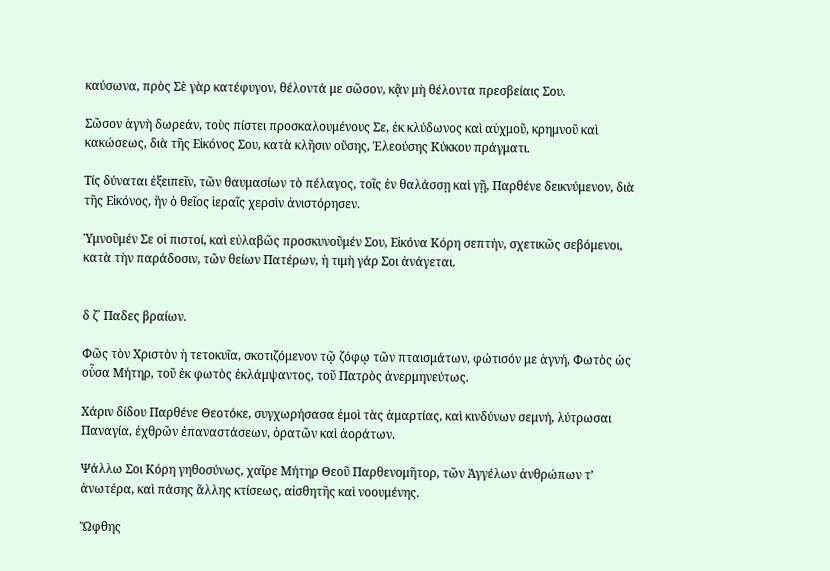καύσωνα, πρὸς Σὲ γὰρ κατέφυγον, θέλοντά με σῶσον, κᾂν μὴ θέλοντα πρεσβείαις Σου.

Σῶσον ἁγνὴ δωρεάν, τοὺς πίστει προσκαλουμένους Σε, ἐκ κλύδωνος καὶ αὐχμοῦ, κρημνοῦ καὶ κακώσεως, διὰ τῆς Εἰκόνος Σου, κατὰ κλῆσιν οὔσης, Ἐλεούσης Κύκκου πράγματι.

Τίς δύναται ἐξειπεῖν, τῶν θαυμασίων τὸ πέλαγος, τοῖς ἐν θαλάσσῃ καὶ γῇ, Παρθένε δεικνύμενον, διὰ τῆς Εἰκόνος, ἣν ὁ θεῖος ἱεραῖς χερσὶν ἀνιστόρησεν.

Ὑμνοῦμέν Σε οἱ πιστοί, καὶ εὐλαβῶς προσκυνοῦμέν Σου, Εἰκόνα Κόρη σεπτήν, σχετικῶς σεβόμενοι, κατὰ τὴν παράδοσιν, τῶν θείων Πατέρων, ἡ τιμὴ γάρ Σοι ἀνάγεται.


δ ζ΄ Παδες βραίων.

Φῶς τὸν Χριστὸν ἡ τετοκυῖα, σκοτιζόμενον τῷ ζόφῳ τῶν πταισμάτων, φώτισόν με ἁγνή, Φωτὸς ὡς οὖσα Μήτηρ, τοῦ ἐκ φωτὸς ἐκλάμψαντος, τοῦ Πατρὸς ἀνερμηνεύτως.

Χάριν δίδου Παρθένε Θεοτόκε, συγχωρήσασα ἐμοὶ τὰς ἁμαρτίας, καὶ κινδύνων σεμνή, λύτρωσαι Παναγία, ἐχθρῶν ἐπαναστάσεων, ὁρατῶν καὶ ἀοράτων.

Ψάλλω Σοι Κόρη γηθοσύνως, χαῖρε Μήτηρ Θεοῦ Παρθενομῆτορ, τῶν Ἀγγέλων ἀνθρώπων τ’ ἀνωτέρα, καὶ πάσης ἄλλης κτίσεως, αἰσθητῆς καὶ νοουμένης.

Ὤφθης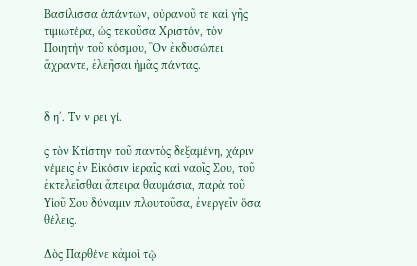Βασίλισσα ἁπάντων, οὐρανοῦ τε καὶ γῆς τιμιωτέρα, ὡς τεκοῦσα Χριστόν, τὸν Ποιητὴν τοῦ κόσμου, Ὃν ἐκδυσώπει ἄχραντε, ἐλεῆσαι ἡμᾶς πάντας.


δ η΄. Τν ν ρει γί.

ς τὸν Κτίστην τοῦ παντὸς δεξαμένη, χάριν νέμεις ἐν Εἰκόσιν ἱεραῖς καὶ ναοῖς Σου, τοῦ ἐκτελεῖσθαι ἄπειρα θαυμάσια, παρὰ τοῦ Υἱοῦ Σου δύναμιν πλουτοῦσα, ἐνεργεῖν ὅσα θέλεις.

Δὸς Παρθένε κἀμοὶ τῷ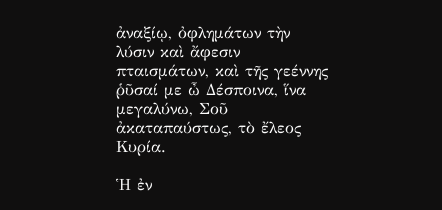ἀναξίῳ, ὀφλημάτων τὴν λύσιν καὶ ἄφεσιν πταισμάτων, καὶ τῆς γεέννης ῥῦσαί με ὦ Δέσποινα, ἵνα μεγαλύνω, Σοῦ ἀκαταπαύστως, τὸ ἔλεος Κυρία.

Ἡ ἐν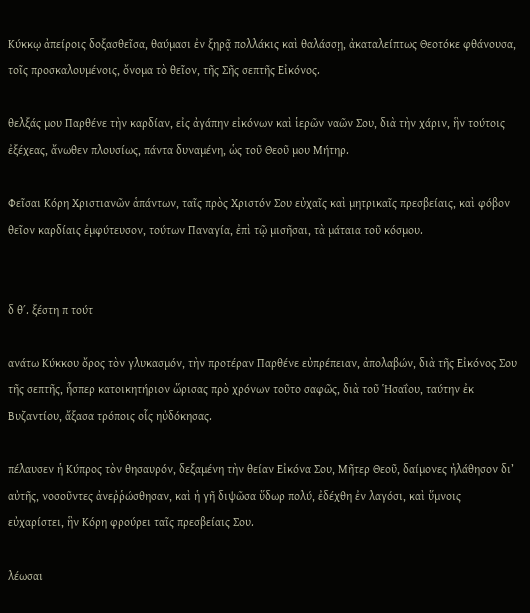Κύκκῳ ἀπείροις δοξασθεῖσα, θαύμασι ἐν ξηρᾷ πολλάκις καὶ θαλάσσῃ, ἀκαταλείπτως Θεοτόκε φθάνουσα, τοῖς προσκαλουμένοις, ὄνομα τὸ θεῖον, τῆς Σῆς σεπτῆς Εἰκόνος.

θελξάς μου Παρθένε τὴν καρδίαν, εἰς ἀγάπην εἰκόνων καὶ ἱερῶν ναῶν Σου, διὰ τὴν χάριν, ἣν τούτοις ἐξέχεας, ἄνωθεν πλουσίως, πάντα δυναμένη, ὡς τοῦ Θεοῦ μου Μήτηρ.

Φεῖσαι Κόρη Χριστιανῶν ἁπάντων, ταῖς πρὸς Χριστόν Σου εὐχαῖς καὶ μητρικαῖς πρεσβείαις, καὶ φόβον θεῖον καρδίαις ἐμφύτευσον, τούτων Παναγία, ἐπὶ τῷ μισῆσαι, τὰ μάταια τοῦ κόσμου.


δ θ΄. ξέστη π τούτ

ανάτω Κύκκου ὄρος τὸν γλυκασμόν, τὴν προτέραν Παρθένε εὐπρέπειαν, ἀπολαβών, διὰ τῆς Εἰκόνος Σου τῆς σεπτῆς, ἧσπερ κατοικητήριον ὥρισας πρὸ χρόνων τοῦτο σαφῶς, διὰ τοῦ Ἡσαΐου, ταύτην ἐκ Βυζαντίου, ἄξασα τρόποις οἷς ηὐδόκησας.

πέλαυσεν ἡ Κύπρος τὸν θησαυρόν, δεξαμένη τὴν θείαν Εἰκόνα Σου, Μῆτερ Θεοῦ, δαίμονες ἠλάθησον δι’ αὐτῆς, νοσοῦντες ἀνεῤῥώσθησαν, καὶ ἡ γῆ διψῶσα ὕδωρ πολύ, ἐδέχθη ἐν λαγόσι, καὶ ὕμνοις εὐχαρίστει, ἣν Κόρη φρούρει ταῖς πρεσβείαις Σου.

λέωσαι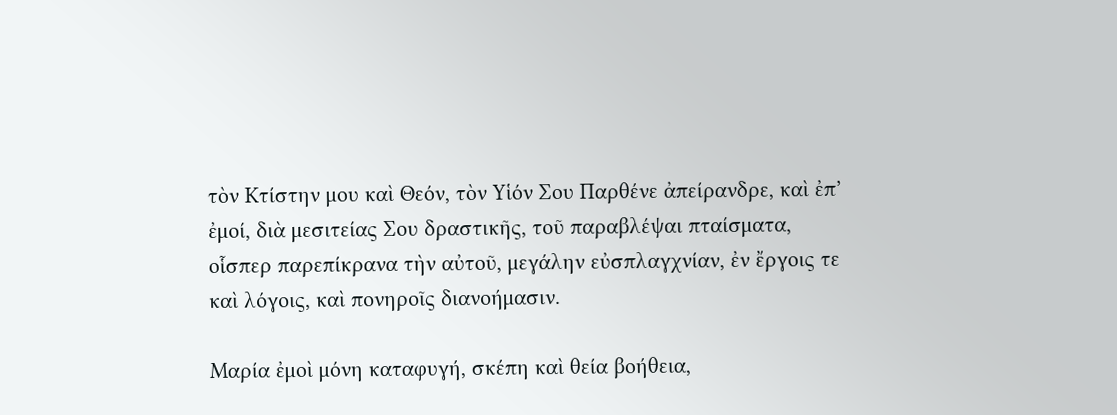τὸν Κτίστην μου καὶ Θεόν, τὸν Υἱόν Σου Παρθένε ἀπείρανδρε, καὶ ἐπ’ ἐμοί, διὰ μεσιτείας Σου δραστικῆς, τοῦ παραβλέψαι πταίσματα, οἷσπερ παρεπίκρανα τὴν αὐτοῦ, μεγάλην εὐσπλαγχνίαν, ἐν ἔργοις τε καὶ λόγοις, καὶ πονηροῖς διανοήμασιν.

Μαρία ἐμοὶ μόνη καταφυγή, σκέπη καὶ θεία βοήθεια,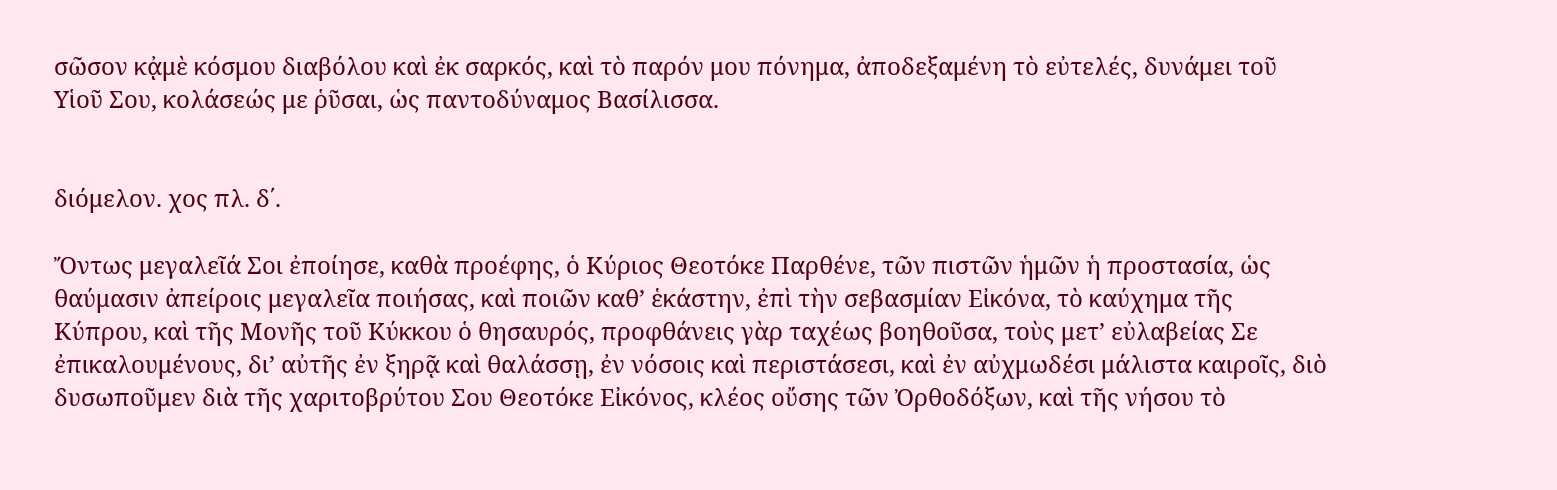σῶσον κᾀμὲ κόσμου διαβόλου καὶ ἐκ σαρκός, καὶ τὸ παρόν μου πόνημα, ἀποδεξαμένη τὸ εὐτελές, δυνάμει τοῦ Υἱοῦ Σου, κολάσεώς με ῥῦσαι, ὡς παντοδύναμος Βασίλισσα.


διόμελον. χος πλ. δ΄.

Ὄντως μεγαλεῖά Σοι ἐποίησε, καθὰ προέφης, ὁ Κύριος Θεοτόκε Παρθένε, τῶν πιστῶν ἡμῶν ἡ προστασία, ὡς θαύμασιν ἀπείροις μεγαλεῖα ποιήσας, καὶ ποιῶν καθ’ ἑκάστην, ἐπὶ τὴν σεβασμίαν Εἰκόνα, τὸ καύχημα τῆς Κύπρου, καὶ τῆς Μονῆς τοῦ Κύκκου ὁ θησαυρός, προφθάνεις γὰρ ταχέως βοηθοῦσα, τοὺς μετ’ εὐλαβείας Σε ἐπικαλουμένους, δι’ αὐτῆς ἐν ξηρᾷ καὶ θαλάσσῃ, ἐν νόσοις καὶ περιστάσεσι, καὶ ἐν αὐχμωδέσι μάλιστα καιροῖς, διὸ δυσωποῦμεν διὰ τῆς χαριτοβρύτου Σου Θεοτόκε Εἰκόνος, κλέος οὔσης τῶν Ὀρθοδόξων, καὶ τῆς νήσου τὸ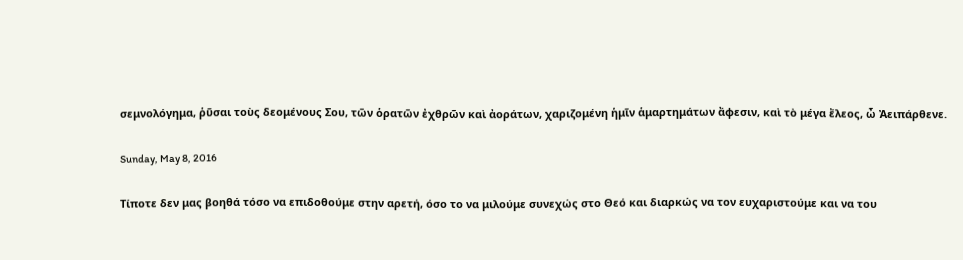σεμνολόγημα, ῥῦσαι τοὺς δεομένους Σου, τῶν ὁρατῶν ἐχθρῶν καὶ ἀοράτων, χαριζομένη ἡμῖν ἁμαρτημάτων ἄφεσιν, καὶ τὸ μέγα ἔλεος, ὦ Ἀειπάρθενε.

Sunday, May 8, 2016

Τίποτε δεν μας βοηθά τόσο να επιδοθούμε στην αρετή, όσο το να μιλούμε συνεχώς στο Θεό και διαρκώς να τον ευχαριστούμε και να του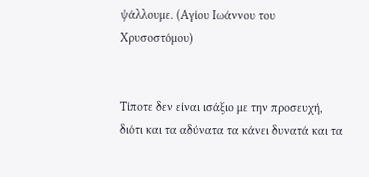ψάλλουμε. (Αγίου Ιωάννου του Χρυσοστόμου)


Τίποτε δεν είναι ισάξιο με την προσευχή, διότι και τα αδύνατα τα κάνει δυνατά και τα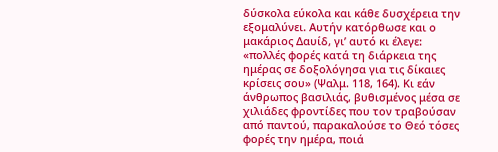δύσκολα εύκολα και κάθε δυσχέρεια την εξομαλύνει. Αυτήν κατόρθωσε και ο μακάριος Δαυίδ, γι’ αυτό κι έλεγε: «πολλές φορές κατά τη διάρκεια της ημέρας σε δοξολόγησα για τις δίκαιες κρίσεις σου» (Ψαλμ. 118, 164). Κι εάν άνθρωπος βασιλιάς, βυθισμένος μέσα σε χιλιάδες φροντίδες που τον τραβούσαν από παντού, παρακαλούσε το Θεό τόσες φορές την ημέρα, ποιά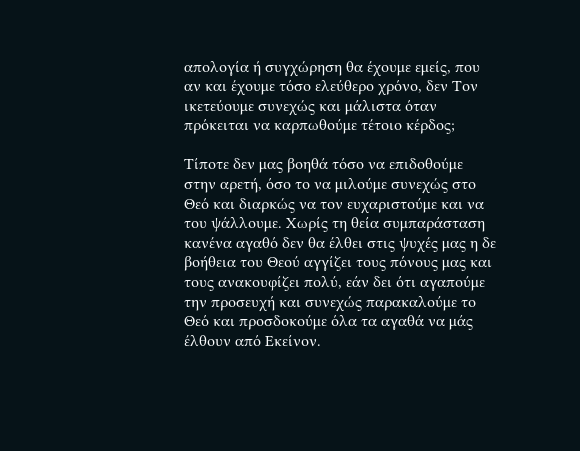απολογία ή συγχώρηση θα έχουμε εμείς, που αν και έχουμε τόσο ελεύθερο χρόνο, δεν Τον ικετεύουμε συνεχώς και μάλιστα όταν πρόκειται να καρπωθούμε τέτοιο κέρδος;

Τίποτε δεν μας βοηθά τόσο να επιδοθούμε στην αρετή, όσο το να μιλούμε συνεχώς στο Θεό και διαρκώς να τον ευχαριστούμε και να του ψάλλουμε. Χωρίς τη θεία συμπαράσταση κανένα αγαθό δεν θα έλθει στις ψυχές μας η δε βοήθεια του Θεού αγγίζει τους πόνους μας και τους ανακουφίζει πολύ, εάν δει ότι αγαπούμε την προσευχή και συνεχώς παρακαλούμε το Θεό και προσδοκούμε όλα τα αγαθά να μάς έλθουν από Εκείνον.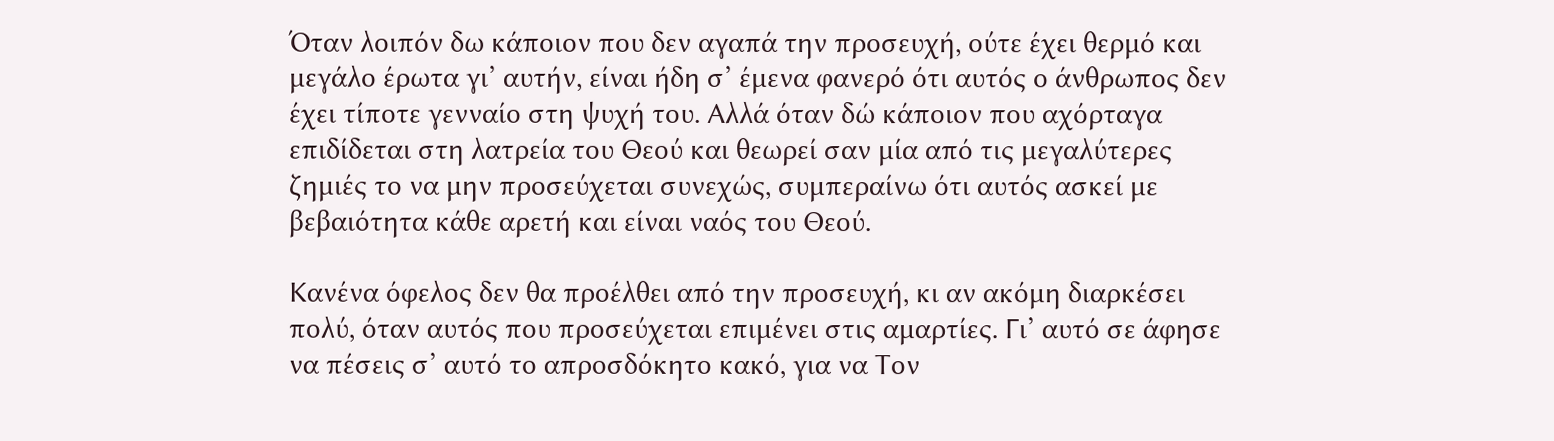Όταν λοιπόν δω κάποιον που δεν αγαπά την προσευχή, ούτε έχει θερμό και μεγάλο έρωτα γι’ αυτήν, είναι ήδη σ’ έμενα φανερό ότι αυτός ο άνθρωπος δεν έχει τίποτε γενναίο στη ψυχή του. Αλλά όταν δώ κάποιον που αχόρταγα επιδίδεται στη λατρεία του Θεού και θεωρεί σαν μία από τις μεγαλύτερες ζημιές το να μην προσεύχεται συνεχώς, συμπεραίνω ότι αυτός ασκεί με βεβαιότητα κάθε αρετή και είναι ναός του Θεού.

Κανένα όφελος δεν θα προέλθει από την προσευχή, κι αν ακόμη διαρκέσει πολύ, όταν αυτός που προσεύχεται επιμένει στις αμαρτίες. Γι’ αυτό σε άφησε να πέσεις σ’ αυτό το απροσδόκητο κακό, για να Τον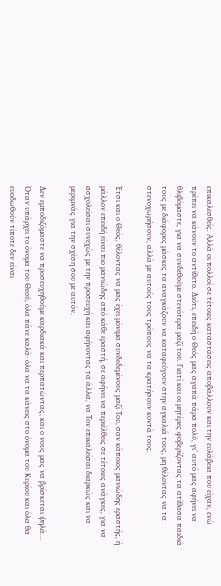επικαλεσθείς. Αλλά οι πολλοί σε τέτοιες καταστάσεις αποβάλλουν και την ευλάβεια που είχαν, ενώ πρέπει να κάνουν το αντίθετο. Διότι, επειδή ο Θεός μας αγαπά πάρα πολύ, γι’ αυτό μας αφήνει να θλιβόμαστε, για να συνδεθούμε στενότερα μαζί του. Γιατί και οι μητέρες φοβερίζοντας τα ατίθασα παιδιά τους με διάφορες μάσκες τα αναγκάζουν να καταφεύγουν στην αγκαλιά τους, μη θέλοντας να τα στενοχωρήσουν, αλλά με αυτούς τους τρόπους να τα κρατήσουν κοντά τους.

Έτσι και ο Θεός, θέλοντας να μας έχει μόνιμα συνδεδεμένους μαζί Του, σαν κάποιος μανιώδης εραστής, ή μάλλον επειδή είναι πιο μανιώδης από κάθε εραστή, σε αφήνει να περιέλθεις σε τέτοιες ανάγκες, για να ασχολείσαι συνεχώς με την προσευχή και αφήνοντας τα άλλα, να Τον επικαλείσαι διαρκώς και να μεριμνάς για την σχέση σου με αυτόν.

Δεν εμποδιζόμαστε να προσευχηθούμε καρδιακά και περπατώντας, και ο νους μας να βρίσκεται ψηλά… Όταν υπάρχει το όνομα του Θεού, όλα πάνε καλά· όλα να τα κάνεις στο όνομα του Κυρίου και όλα θα ευοδωθούν τίποτε δεν είναι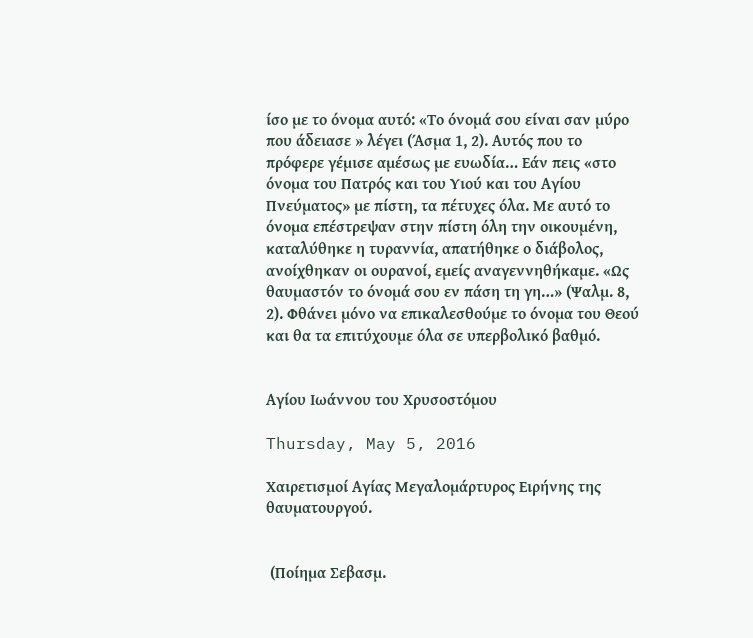ίσο με το όνομα αυτό: «Το όνομά σου είναι σαν μύρο που άδειασε » λέγει (Άσμα 1, 2). Αυτός που το πρόφερε γέμισε αμέσως με ευωδία… Εάν πεις «στο όνομα του Πατρός και του Υιού και του Αγίου Πνεύματος» με πίστη, τα πέτυχες όλα. Με αυτό το όνομα επέστρεψαν στην πίστη όλη την οικουμένη, καταλύθηκε η τυραννία, απατήθηκε ο διάβολος, ανοίχθηκαν οι ουρανοί, εμείς αναγεννηθήκαμε. «Ως θαυμαστόν το όνομά σου εν πάση τη γη…» (Ψαλμ. 8, 2). Φθάνει μόνο να επικαλεσθούμε το όνομα του Θεού και θα τα επιτύχουμε όλα σε υπερβολικό βαθμό.


Αγίου Ιωάννου του Χρυσοστόμου

Thursday, May 5, 2016

Χαιρετισμοί Αγίας Μεγαλομάρτυρος Ειρήνης της θαυματουργού.


 (Ποίημα Σεβασμ.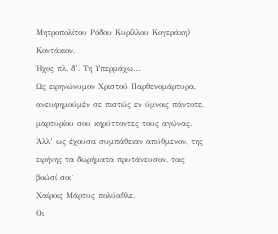Μητροπολίτου Ρόδου Κυρίλλου Κογεράκη)
Κοντάκιον.
Ήχος πλ. δ’. Τη Υπερμάχω…
Ως ειρηνώνυμον Χριστού Παρθενομάρτυρα, ανευφημούμέν σε πιστώς εν ύμνοις πάντοτε, μαρτυρίου σου κηρύττοντες τους αγώνας. Άλλ’ ως έχουσα συμπάθειαν απύθμενον, της ειρήνης τα δωρήματα πρυτάνευσον, τοις βοώσί σοι˙
Χαίροις Μάρτυς πολύαθλε.
Οι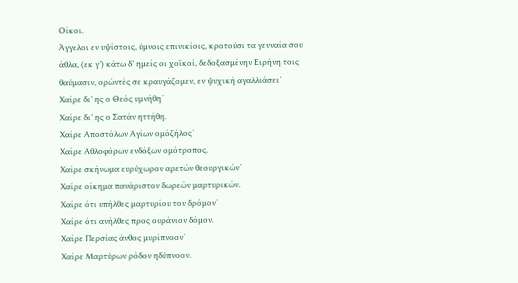Οίκοι.
Άγγελοι εν υψίστοις, ύμνοις επινικίοις, κροτούσι τα γενναία σου άθλα, (εκ γ’) κάτω δ’ ημείς οι χοϊκοί, δεδοξασμένην Ειρήνη τοις θαύμασιν, ορώντές σε κραυγάζομεν, εν ψυχική αγαλλιάσει˙
Χαίρε δι’ ης ο Θεός υμνήθη˙
Χαίρε δι’ ης ο Σατάν ηττήθη.
Χαίρε Αποστόλων Αγίων ομόζήλος˙
Χαίρε Αθλοφόρων ενδόξων ομότροπος.
Χαίρε σκήνωμα ευρύχωρον αρετών θεουργικών˙
Χαίρε οίκημα πανάριστον δωρεών μαρτυρικών.
Χαίρε ότι υπήλθες μαρτυρίου τον δρόμον˙
Χαίρε ότι ανήλθες προς ουράνιον δόμον.
Χαίρε Περσίας άνθος μυρίπνοον˙
Χαίρε Μαρτύρων ρόδον ηδύπνοον.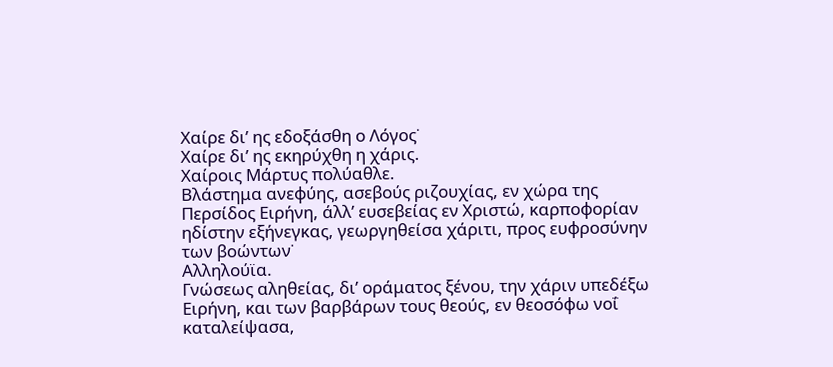Χαίρε δι’ ης εδοξάσθη ο Λόγος˙
Χαίρε δι’ ης εκηρύχθη η χάρις.
Χαίροις Μάρτυς πολύαθλε.
Βλάστημα ανεφύης, ασεβούς ριζουχίας, εν χώρα της Περσίδος Ειρήνη, άλλ’ ευσεβείας εν Χριστώ, καρποφορίαν ηδίστην εξήνεγκας, γεωργηθείσα χάριτι, προς ευφροσύνην των βοώντων˙
Αλληλούϊα.
Γνώσεως αληθείας, δι’ οράματος ξένου, την χάριν υπεδέξω Ειρήνη, και των βαρβάρων τους θεούς, εν θεοσόφω νοΐ καταλείψασα,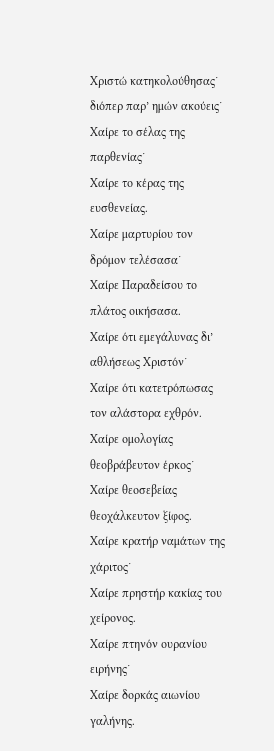Χριστώ κατηκολούθησας˙ διόπερ παρ’ ημών ακούεις˙
Χαίρε το σέλας της παρθενίας˙
Χαίρε το κέρας της ευσθενείας.
Χαίρε μαρτυρίου τον δρόμον τελέσασα˙
Χαίρε Παραδείσου το πλάτος οικήσασα.
Χαίρε ότι εμεγάλυνας δι’ αθλήσεως Χριστόν˙
Χαίρε ότι κατετρόπωσας τον αλάστορα εχθρόν.
Χαίρε ομολογίας θεοβράβευτον έρκος˙
Χαίρε θεοσεβείας θεοχάλκευτον ξίφος.
Χαίρε κρατήρ ναμάτων της χάριτος˙
Χαίρε πρηστήρ κακίας του χείρονος.
Χαίρε πτηνόν ουρανίου ειρήνης˙
Χαίρε δορκάς αιωνίου γαλήνης.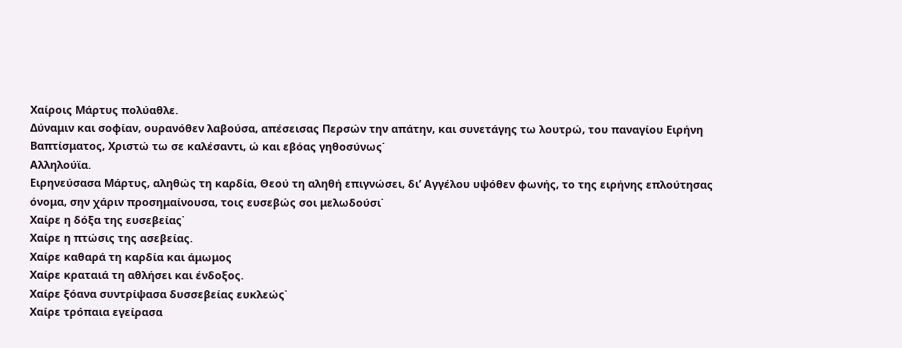Χαίροις Μάρτυς πολύαθλε.
Δύναμιν και σοφίαν, ουρανόθεν λαβούσα, απέσεισας Περσών την απάτην, και συνετάγης τω λουτρώ, του παναγίου Ειρήνη Βαπτίσματος, Χριστώ τω σε καλέσαντι, ώ και εβόας γηθοσύνως˙
Αλληλούϊα.
Ειρηνεύσασα Μάρτυς, αληθώς τη καρδία, Θεού τη αληθή επιγνώσει, δι’ Αγγέλου υψόθεν φωνής, το της ειρήνης επλούτησας όνομα, σην χάριν προσημαίνουσα, τοις ευσεβώς σοι μελωδούσι˙
Χαίρε η δόξα της ευσεβείας˙
Χαίρε η πτώσις της ασεβείας.
Χαίρε καθαρά τη καρδία και άμωμος
Χαίρε κραταιά τη αθλήσει και ένδοξος.
Χαίρε ξόανα συντρίψασα δυσσεβείας ευκλεώς˙
Χαίρε τρόπαια εγείρασα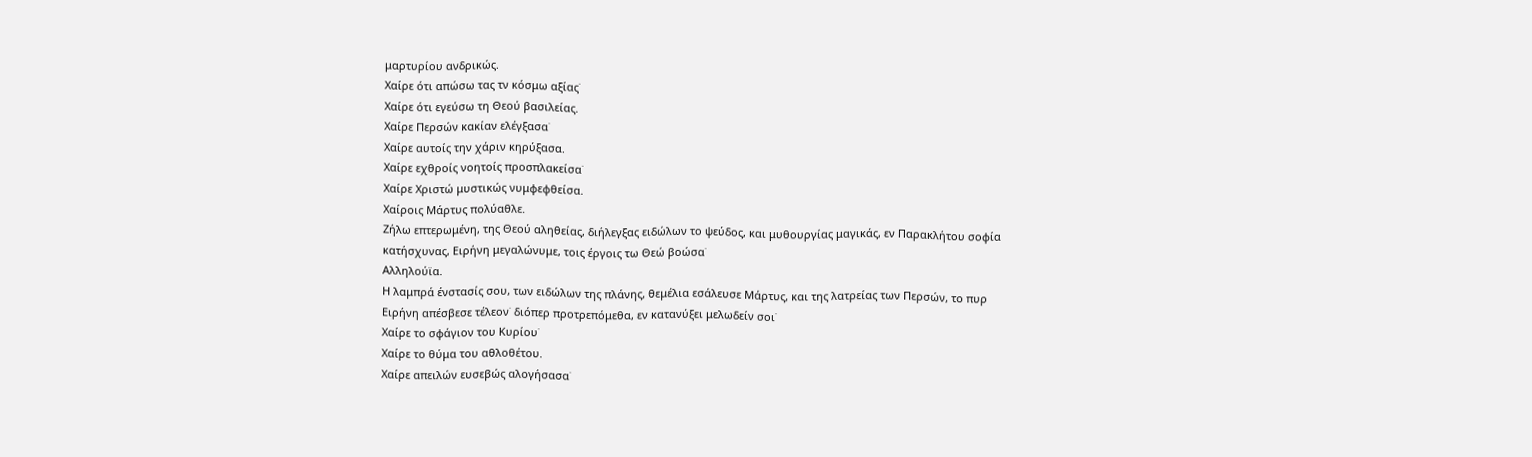μαρτυρίου ανδρικώς.
Χαίρε ότι απώσω τας τν κόσμω αξίας˙
Χαίρε ότι εγεύσω τη Θεού βασιλείας.
Χαίρε Περσών κακίαν ελέγξασα˙
Χαίρε αυτοίς την χάριν κηρύξασα.
Χαίρε εχθροίς νοητοίς προσπλακείσα˙
Χαίρε Χριστώ μυστικώς νυμφεφθείσα.
Χαίροις Μάρτυς πολύαθλε.
Ζήλω επτερωμένη, της Θεού αληθείας, διήλεγξας ειδώλων το ψεύδος, και μυθουργίας μαγικάς, εν Παρακλήτου σοφία κατήσχυνας, Ειρήνη μεγαλώνυμε, τοις έργοις τω Θεώ βοώσα˙
Αλληλούϊα.
Η λαμπρά ένστασίς σου, των ειδώλων της πλάνης, θεμέλια εσάλευσε Μάρτυς, και της λατρείας των Περσών, το πυρ Ειρήνη απέσβεσε τέλεον˙ διόπερ προτρεπόμεθα, εν κατανύξει μελωδείν σοι˙
Χαίρε το σφάγιον του Κυρίου˙
Χαίρε το θύμα του αθλοθέτου.
Χαίρε απειλών ευσεβώς αλογήσασα˙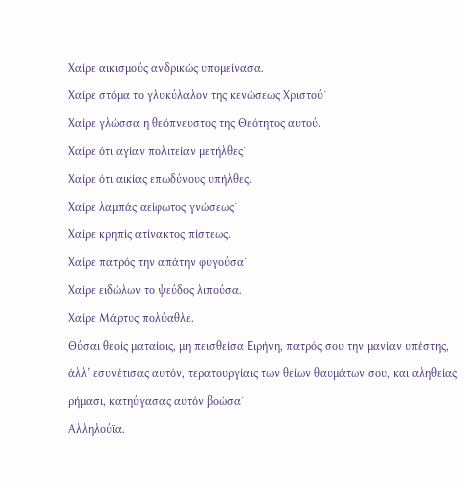Χαίρε αικισμούς ανδρικώς υπομείνασα.
Χαίρε στόμα το γλυκύλαλον της κενώσεως Χριστού˙
Χαίρε γλώσσα η θεόπνευστος της Θεότητος αυτού.
Χαίρε ότι αγίαν πολιτείαν μετήλθες˙
Χαίρε ότι αικίας επωδύνους υπήλθες.
Χαίρε λαμπάς αείφωτος γνώσεως˙
Χαίρε κρηπίς ατίνακτος πίστεως.
Χαίρε πατρός την απάτην φυγούσα˙
Χαίρε ειδώλων το ψεύδος λιπούσα.
Χαίρε Μάρτυς πολύαθλε.
Θύσαι θεοίς ματαίοις, μη πεισθείσα Ειρήνη, πατρός σου την μανίαν υπέστης, άλλ’ εσυνέτισας αυτόν, τερατουργίαις των θείων θαυμάτων σου, και αληθείας ρήμασι, κατηύγασας αυτόν βοώσα˙
Αλληλούϊα.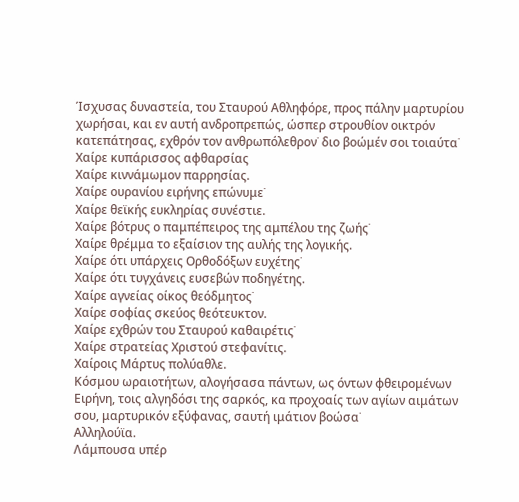Ίσχυσας δυναστεία, του Σταυρού Αθληφόρε, προς πάλην μαρτυρίου χωρήσαι, και εν αυτή ανδροπρεπώς, ώσπερ στρουθίον οικτρόν κατεπάτησας, εχθρόν τον ανθρωπόλεθρον˙ διο βοώμέν σοι τοιαύτα˙
Χαίρε κυπάρισσος αφθαρσίας
Χαίρε κιννάμωμον παρρησίας.
Χαίρε ουρανίου ειρήνης επώνυμε˙
Χαίρε θεϊκής ευκληρίας συνέστιε.
Χαίρε βότρυς ο παμπέπειρος της αμπέλου της ζωής˙
Χαίρε θρέμμα το εξαίσιον της αυλής της λογικής.
Χαίρε ότι υπάρχεις Ορθοδόξων ευχέτης˙
Χαίρε ότι τυγχάνεις ευσεβών ποδηγέτης.
Χαίρε αγνείας οίκος θεόδμητος˙
Χαίρε σοφίας σκεύος θεότευκτον.
Χαίρε εχθρών του Σταυρού καθαιρέτις˙
Χαίρε στρατείας Χριστού στεφανίτις.
Χαίροις Μάρτυς πολύαθλε.
Κόσμου ωραιοτήτων, αλογήσασα πάντων, ως όντων φθειρομένων Ειρήνη, τοις αλγηδόσι της σαρκός, κα προχοαίς των αγίων αιμάτων σου, μαρτυρικόν εξύφανας, σαυτή ιμάτιον βοώσα˙
Αλληλούϊα.
Λάμπουσα υπέρ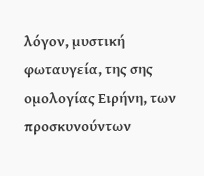λόγον, μυστική φωταυγεία, της σης ομολογίας Ειρήνη, των προσκυνούντων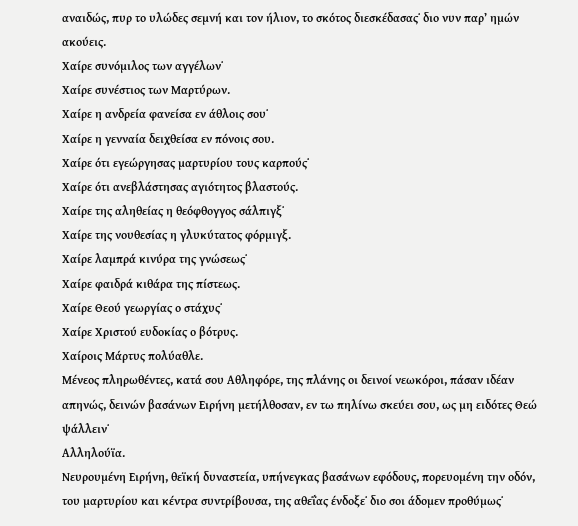αναιδώς, πυρ το υλώδες σεμνή και τον ήλιον, το σκότος διεσκέδασας˙ διο νυν παρ’ ημών ακούεις.
Χαίρε συνόμιλος των αγγέλων˙
Χαίρε συνέστιος των Μαρτύρων.
Χαίρε η ανδρεία φανείσα εν άθλοις σου˙
Χαίρε η γενναία δειχθείσα εν πόνοις σου.
Χαίρε ότι εγεώργησας μαρτυρίου τους καρπούς˙
Χαίρε ότι ανεβλάστησας αγιότητος βλαστούς.
Χαίρε της αληθείας η θεόφθογγος σάλπιγξ˙
Χαίρε της νουθεσίας η γλυκύτατος φόρμιγξ.
Χαίρε λαμπρά κινύρα της γνώσεως˙
Χαίρε φαιδρά κιθάρα της πίστεως.
Χαίρε Θεού γεωργίας ο στάχυς˙
Χαίρε Χριστού ευδοκίας ο βότρυς.
Χαίροις Μάρτυς πολύαθλε.
Μένεος πληρωθέντες, κατά σου Αθληφόρε, της πλάνης οι δεινοί νεωκόροι, πάσαν ιδέαν απηνώς, δεινών βασάνων Ειρήνη μετήλθοσαν, εν τω πηλίνω σκεύει σου, ως μη ειδότες Θεώ ψάλλειν˙
Αλληλούϊα.
Νευρουμένη Ειρήνη, θεϊκή δυναστεία, υπήνεγκας βασάνων εφόδους, πορευομένη την οδόν, του μαρτυρίου και κέντρα συντρίβουσα, της αθεΐας ένδοξε˙ διο σοι άδομεν προθύμως˙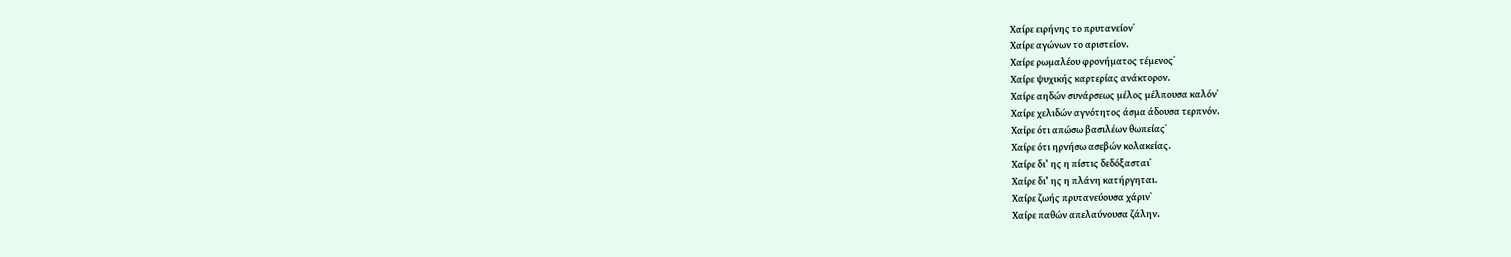Χαίρε ειρήνης το πρυτανείον˙
Χαίρε αγώνων το αριστείον.
Χαίρε ρωμαλέου φρονήματος τέμενος˙
Χαίρε ψυχικής καρτερίας ανάκτορον.
Χαίρε αηδών συνάρσεως μέλος μέλπουσα καλόν˙
Χαίρε χελιδών αγνότητος άσμα άδουσα τερπνόν.
Χαίρε ότι απώσω βασιλέων θωπείας˙
Χαίρε ότι ηρνήσω ασεβών κολακείας.
Χαίρε δι’ ης η πίστις δεδόξασται˙
Χαίρε δι’ ης η πλάνη κατήργηται.
Χαίρε ζωής πρυτανεύουσα χάριν˙
Χαίρε παθών απελαύνουσα ζάλην.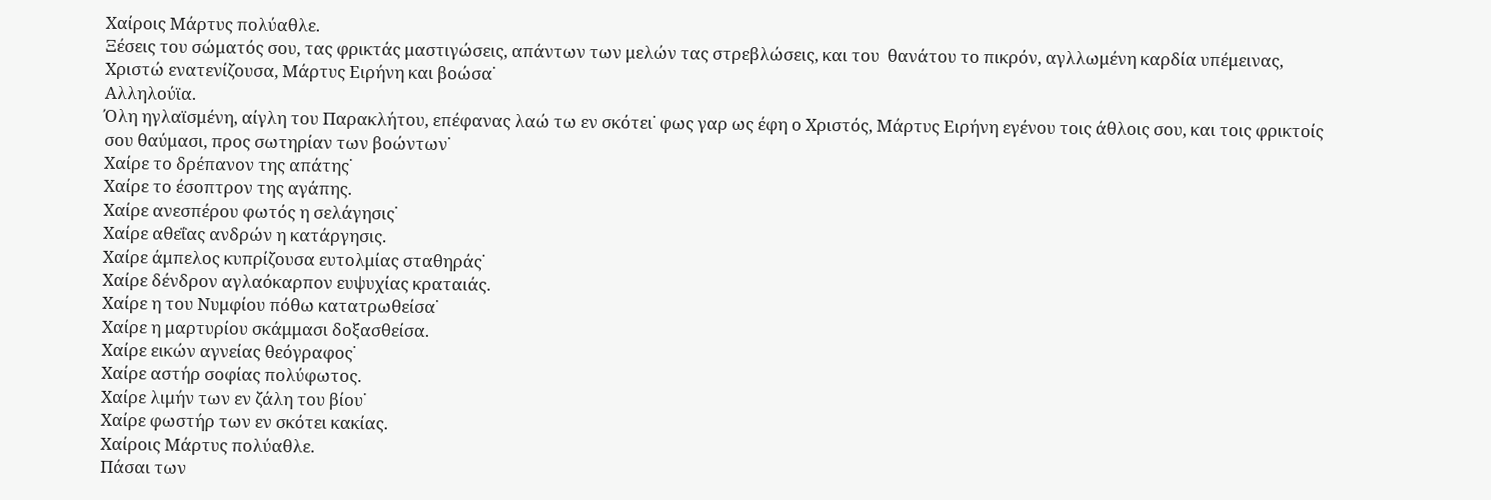Χαίροις Μάρτυς πολύαθλε.
Ξέσεις του σώματός σου, τας φρικτάς μαστιγώσεις, απάντων των μελών τας στρεβλώσεις, και του  θανάτου το πικρόν, αγλλωμένη καρδία υπέμεινας, Χριστώ ενατενίζουσα, Μάρτυς Ειρήνη και βοώσα˙
Αλληλούϊα.
Όλη ηγλαϊσμένη, αίγλη του Παρακλήτου, επέφανας λαώ τω εν σκότει˙ φως γαρ ως έφη ο Χριστός, Μάρτυς Ειρήνη εγένου τοις άθλοις σου, και τοις φρικτοίς σου θαύμασι, προς σωτηρίαν των βοώντων˙
Χαίρε το δρέπανον της απάτης˙
Χαίρε το έσοπτρον της αγάπης.
Χαίρε ανεσπέρου φωτός η σελάγησις˙
Χαίρε αθεΐας ανδρών η κατάργησις.
Χαίρε άμπελος κυπρίζουσα ευτολμίας σταθηράς˙
Χαίρε δένδρον αγλαόκαρπον ευψυχίας κραταιάς.
Χαίρε η του Νυμφίου πόθω κατατρωθείσα˙
Χαίρε η μαρτυρίου σκάμμασι δοξασθείσα.
Χαίρε εικών αγνείας θεόγραφος˙
Χαίρε αστήρ σοφίας πολύφωτος.
Χαίρε λιμήν των εν ζάλη του βίου˙
Χαίρε φωστήρ των εν σκότει κακίας.
Χαίροις Μάρτυς πολύαθλε.
Πάσαι των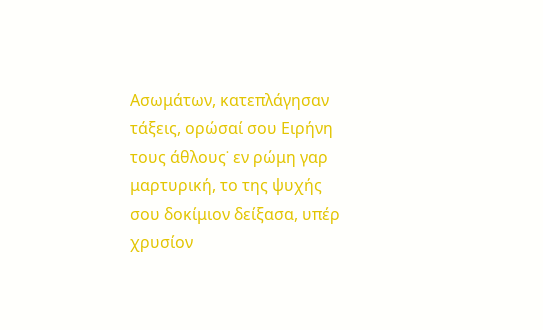Ασωμάτων, κατεπλάγησαν τάξεις, ορώσαί σου Ειρήνη τους άθλους˙ εν ρώμη γαρ μαρτυρική, το της ψυχής σου δοκίμιον δείξασα, υπέρ χρυσίον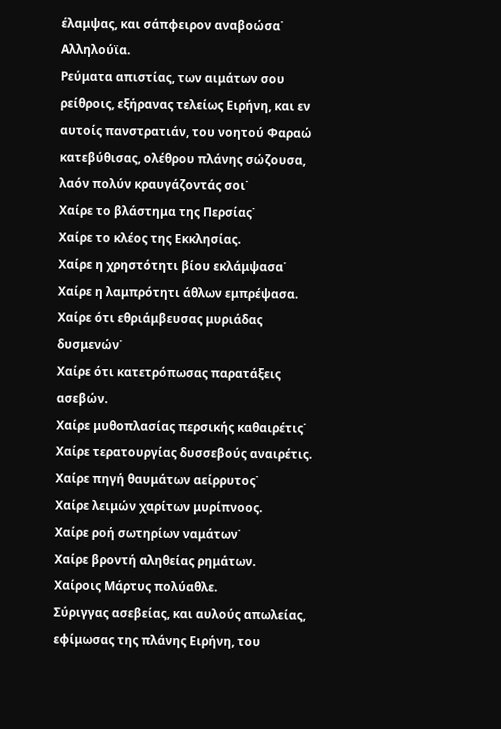έλαμψας, και σάπφειρον αναβοώσα˙
Αλληλούϊα.
Ρεύματα απιστίας, των αιμάτων σου ρείθροις, εξήρανας τελείως Ειρήνη, και εν αυτοίς πανστρατιάν, του νοητού Φαραώ κατεβύθισας, ολέθρου πλάνης σώζουσα, λαόν πολύν κραυγάζοντάς σοι˙
Χαίρε το βλάστημα της Περσίας˙
Χαίρε το κλέος της Εκκλησίας.
Χαίρε η χρηστότητι βίου εκλάμψασα˙
Χαίρε η λαμπρότητι άθλων εμπρέψασα.
Χαίρε ότι εθριάμβευσας μυριάδας δυσμενών˙
Χαίρε ότι κατετρόπωσας παρατάξεις ασεβών.
Χαίρε μυθοπλασίας περσικής καθαιρέτις˙
Χαίρε τερατουργίας δυσσεβούς αναιρέτις.
Χαίρε πηγή θαυμάτων αείρρυτος˙
Χαίρε λειμών χαρίτων μυρίπνοος.
Χαίρε ροή σωτηρίων ναμάτων˙
Χαίρε βροντή αληθείας ρημάτων.
Χαίροις Μάρτυς πολύαθλε.
Σύριγγας ασεβείας, και αυλούς απωλείας, εφίμωσας της πλάνης Ειρήνη, του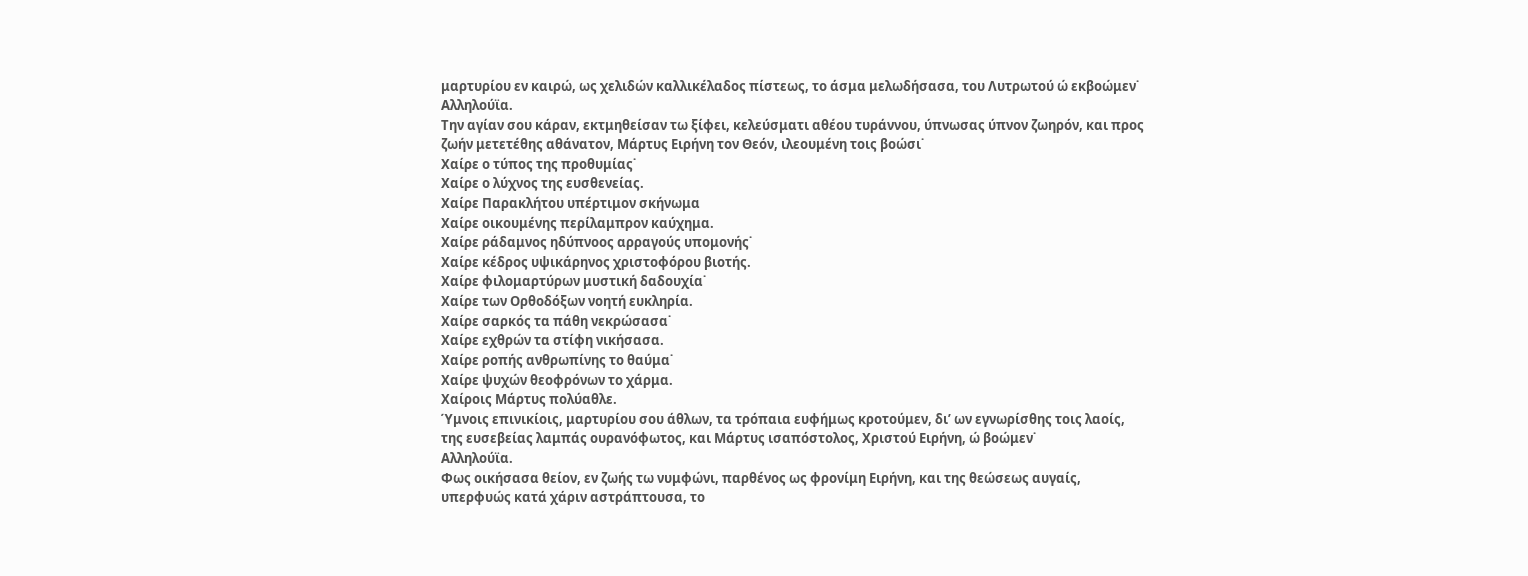μαρτυρίου εν καιρώ, ως χελιδών καλλικέλαδος πίστεως, το άσμα μελωδήσασα, του Λυτρωτού ώ εκβοώμεν˙
Αλληλούϊα.
Την αγίαν σου κάραν, εκτμηθείσαν τω ξίφει, κελεύσματι αθέου τυράννου, ύπνωσας ύπνον ζωηρόν, και προς ζωήν μετετέθης αθάνατον, Μάρτυς Ειρήνη τον Θεόν, ιλεουμένη τοις βοώσι˙
Χαίρε ο τύπος της προθυμίας˙
Χαίρε ο λύχνος της ευσθενείας.
Χαίρε Παρακλήτου υπέρτιμον σκήνωμα
Χαίρε οικουμένης περίλαμπρον καύχημα.
Χαίρε ράδαμνος ηδύπνοος αρραγούς υπομονής˙
Χαίρε κέδρος υψικάρηνος χριστοφόρου βιοτής.
Χαίρε φιλομαρτύρων μυστική δαδουχία˙
Χαίρε των Ορθοδόξων νοητή ευκληρία.
Χαίρε σαρκός τα πάθη νεκρώσασα˙
Χαίρε εχθρών τα στίφη νικήσασα.
Χαίρε ροπής ανθρωπίνης το θαύμα˙
Χαίρε ψυχών θεοφρόνων το χάρμα.
Χαίροις Μάρτυς πολύαθλε.
Ύμνοις επινικίοις, μαρτυρίου σου άθλων, τα τρόπαια ευφήμως κροτούμεν, δι’ ων εγνωρίσθης τοις λαοίς, της ευσεβείας λαμπάς ουρανόφωτος, και Μάρτυς ισαπόστολος, Χριστού Ειρήνη, ώ βοώμεν˙
Αλληλούϊα.
Φως οικήσασα θείον, εν ζωής τω νυμφώνι, παρθένος ως φρονίμη Ειρήνη, και της θεώσεως αυγαίς, υπερφυώς κατά χάριν αστράπτουσα, το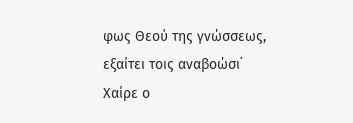φως Θεού της γνώσσεως, εξαίτει τοις αναβοώσι˙
Χαίρε ο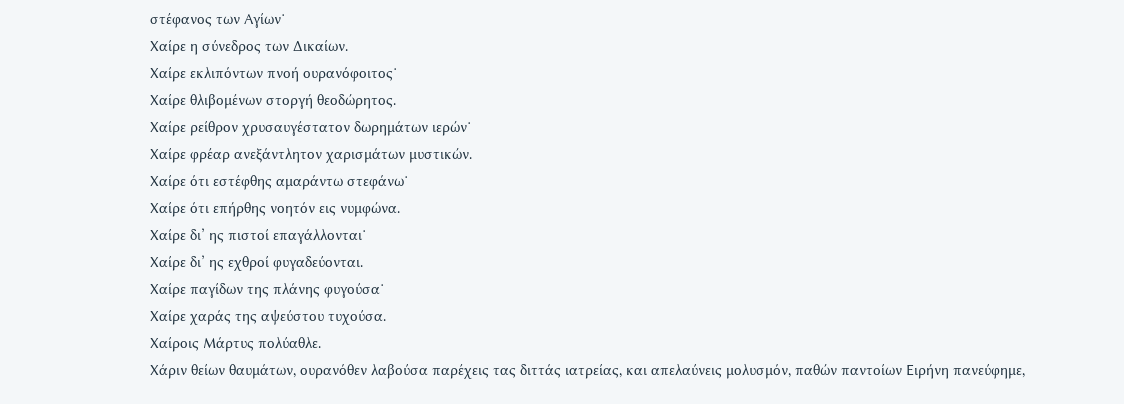στέφανος των Αγίων˙
Χαίρε η σύνεδρος των Δικαίων.
Χαίρε εκλιπόντων πνοή ουρανόφοιτος˙
Χαίρε θλιβομένων στοργή θεοδώρητος.
Χαίρε ρείθρον χρυσαυγέστατον δωρημάτων ιερών˙
Χαίρε φρέαρ ανεξάντλητον χαρισμάτων μυστικών.
Χαίρε ότι εστέφθης αμαράντω στεφάνω˙
Χαίρε ότι επήρθης νοητόν εις νυμφώνα.
Χαίρε δι’ ης πιστοί επαγάλλονται˙
Χαίρε δι’ ης εχθροί φυγαδεύονται.
Χαίρε παγίδων της πλάνης φυγούσα˙
Χαίρε χαράς της αψεύστου τυχούσα.
Χαίροις Μάρτυς πολύαθλε.
Χάριν θείων θαυμάτων, ουρανόθεν λαβούσα παρέχεις τας διττάς ιατρείας, και απελαύνεις μολυσμόν, παθών παντοίων Ειρήνη πανεύφημε,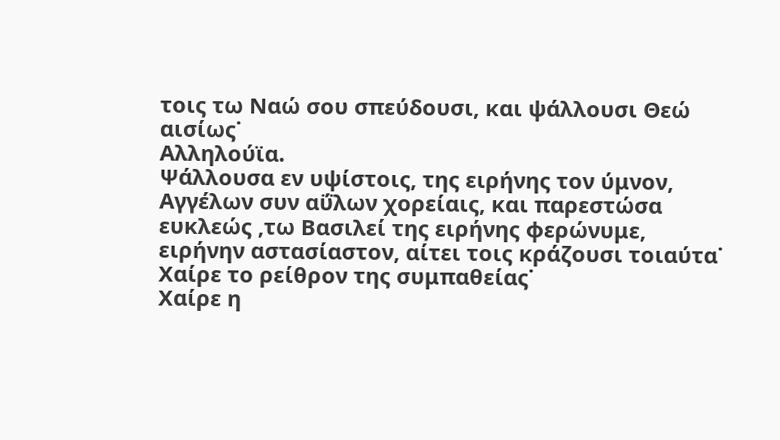τοις τω Ναώ σου σπεύδουσι, και ψάλλουσι Θεώ αισίως˙
Αλληλούϊα.
Ψάλλουσα εν υψίστοις, της ειρήνης τον ύμνον, Αγγέλων συν αΰλων χορείαις, και παρεστώσα ευκλεώς ,τω Βασιλεί της ειρήνης φερώνυμε, ειρήνην αστασίαστον, αίτει τοις κράζουσι τοιαύτα˙
Χαίρε το ρείθρον της συμπαθείας˙
Χαίρε η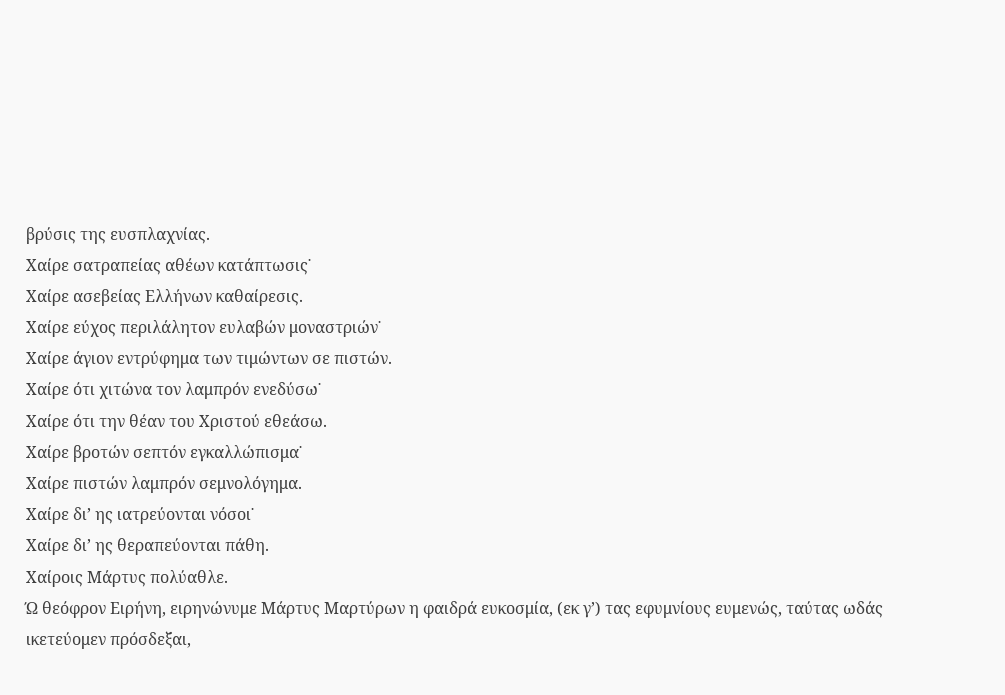βρύσις της ευσπλαχνίας.
Χαίρε σατραπείας αθέων κατάπτωσις˙
Χαίρε ασεβείας Ελλήνων καθαίρεσις.
Χαίρε εύχος περιλάλητον ευλαβών μοναστριών˙
Χαίρε άγιον εντρύφημα των τιμώντων σε πιστών.
Χαίρε ότι χιτώνα τον λαμπρόν ενεδύσω˙
Χαίρε ότι την θέαν του Χριστού εθεάσω.
Χαίρε βροτών σεπτόν εγκαλλώπισμα˙
Χαίρε πιστών λαμπρόν σεμνολόγημα.
Χαίρε δι’ ης ιατρεύονται νόσοι˙
Χαίρε δι’ ης θεραπεύονται πάθη.
Χαίροις Μάρτυς πολύαθλε.
Ώ θεόφρον Ειρήνη, ειρηνώνυμε Μάρτυς Μαρτύρων η φαιδρά ευκοσμία, (εκ γ’) τας εφυμνίους ευμενώς, ταύτας ωδάς ικετεύομεν πρόσδεξαι,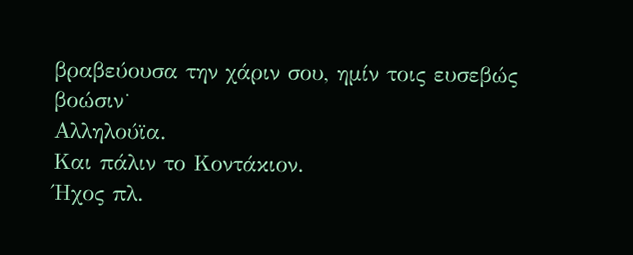βραβεύουσα την χάριν σου, ημίν τοις ευσεβώς βοώσιν˙
Αλληλούϊα.
Και πάλιν το Κοντάκιον.
Ήχος πλ.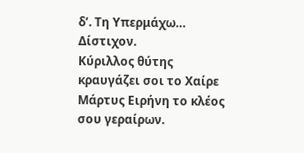δ’. Τη Υπερμάχω…
Δίστιχον.
Κύριλλος θύτης κραυγάζει σοι το Χαίρε
Μάρτυς Ειρήνη το κλέος σου γεραίρων.